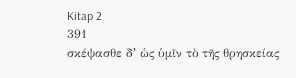Kitap 2
391
σκέψασθε δʼ ὡς ὑμῖν τὸ τῆς θρησκείας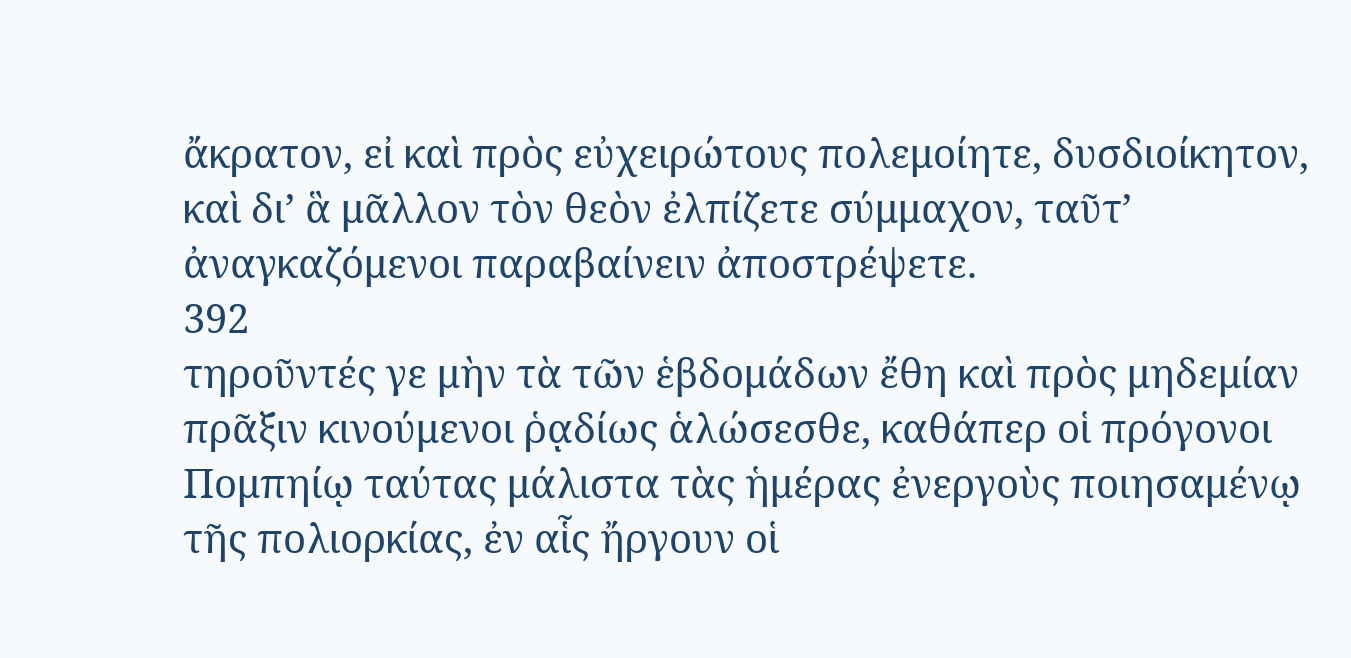ἄκρατον, εἰ καὶ πρὸς εὐχειρώτους πολεμοίητε, δυσδιοίκητον, καὶ διʼ ἃ μᾶλλον τὸν θεὸν ἐλπίζετε σύμμαχον, ταῦτʼ ἀναγκαζόμενοι παραβαίνειν ἀποστρέψετε.
392
τηροῦντές γε μὴν τὰ τῶν ἑβδομάδων ἔθη καὶ πρὸς μηδεμίαν πρᾶξιν κινούμενοι ῥᾳδίως ἁλώσεσθε, καθάπερ οἱ πρόγονοι Πομπηίῳ ταύτας μάλιστα τὰς ἡμέρας ἐνεργοὺς ποιησαμένῳ τῆς πολιορκίας, ἐν αἷς ἤργουν οἱ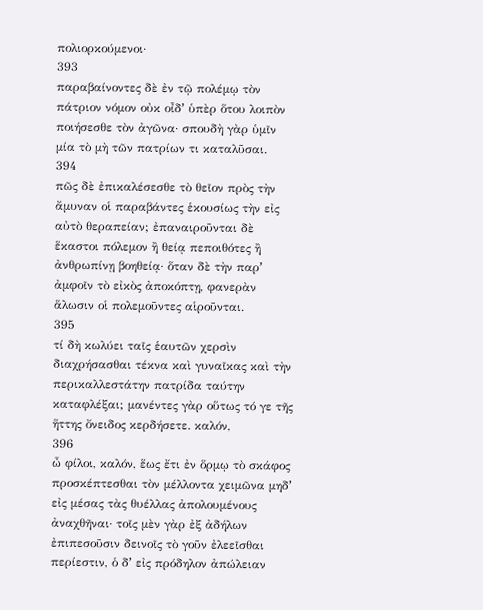πολιορκούμενοι·
393
παραβαίνοντες δὲ ἐν τῷ πολέμῳ τὸν πάτριον νόμον οὐκ οἶδʼ ὑπὲρ ὅτου λοιπὸν ποιήσεσθε τὸν ἀγῶνα· σπουδὴ γὰρ ὑμῖν μία τὸ μὴ τῶν πατρίων τι καταλῦσαι.
394
πῶς δὲ ἐπικαλέσεσθε τὸ θεῖον πρὸς τὴν ἄμυναν οἱ παραβάντες ἑκουσίως τὴν εἰς αὐτὸ θεραπείαν; ἐπαναιροῦνται δὲ ἕκαστοι πόλεμον ἢ θείᾳ πεποιθότες ἢ ἀνθρωπίνῃ βοηθείᾳ· ὅταν δὲ τὴν παρʼ ἀμφοῖν τὸ εἰκὸς ἀποκόπτῃ, φανερὰν ἅλωσιν οἱ πολεμοῦντες αἱροῦνται.
395
τί δὴ κωλύει ταῖς ἑαυτῶν χερσὶν διαχρήσασθαι τέκνα καὶ γυναῖκας καὶ τὴν περικαλλεστάτην πατρίδα ταύτην καταφλέξαι; μανέντες γὰρ οὕτως τό γε τῆς ἥττης ὄνειδος κερδήσετε. καλόν,
396
ὦ φίλοι, καλόν, ἕως ἔτι ἐν ὅρμῳ τὸ σκάφος προσκέπτεσθαι τὸν μέλλοντα χειμῶνα μηδʼ εἰς μέσας τὰς θυέλλας ἀπολουμένους ἀναχθῆναι· τοῖς μὲν γὰρ ἐξ ἀδήλων ἐπιπεσοῦσιν δεινοῖς τὸ γοῦν ἐλεεῖσθαι περίεστιν, ὁ δʼ εἰς πρόδηλον ἀπώλειαν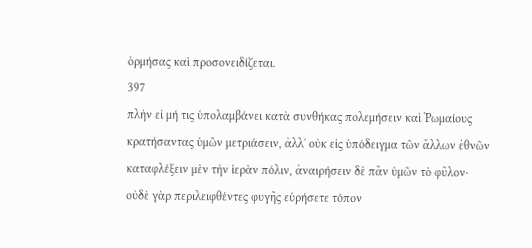ὁρμήσας καὶ προσονειδίζεται.
397
πλὴν εἰ μή τις ὑπολαμβάνει κατὰ συνθήκας πολεμήσειν καὶ Ῥωμαίους κρατήσαντας ὑμῶν μετριάσειν, ἀλλʼ οὐκ εἰς ὑπόδειγμα τῶν ἄλλων ἐθνῶν καταφλέξειν μὲν τὴν ἱερὰν πόλιν, ἀναιρήσειν δὲ πᾶν ὑμῶν τὸ φῦλον· οὐδὲ γὰρ περιλειφθέντες φυγῆς εὑρήσετε τόπον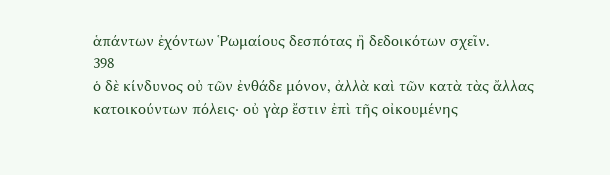ἁπάντων ἐχόντων Ῥωμαίους δεσπότας ἢ δεδοικότων σχεῖν.
398
ὁ δὲ κίνδυνος οὐ τῶν ἐνθάδε μόνον, ἀλλὰ καὶ τῶν κατὰ τὰς ἄλλας κατοικούντων πόλεις· οὐ γὰρ ἔστιν ἐπὶ τῆς οἰκουμένης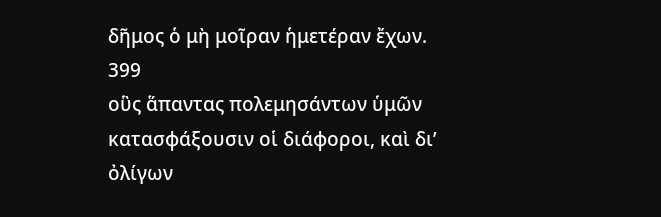δῆμος ὁ μὴ μοῖραν ἡμετέραν ἔχων.
399
οὓς ἅπαντας πολεμησάντων ὑμῶν κατασφάξουσιν οἱ διάφοροι, καὶ διʼ ὀλίγων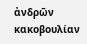ἀνδρῶν κακοβουλίαν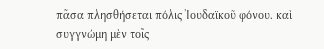πᾶσα πλησθήσεται πόλις Ἰουδαϊκοῦ φόνου. καὶ συγγνώμη μὲν τοῖς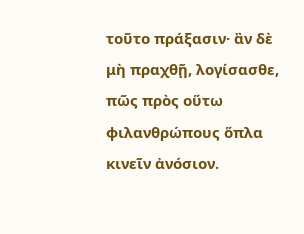τοῦτο πράξασιν· ἂν δὲ μὴ πραχθῇ, λογίσασθε, πῶς πρὸς οὕτω φιλανθρώπους ὅπλα κινεῖν ἀνόσιον.